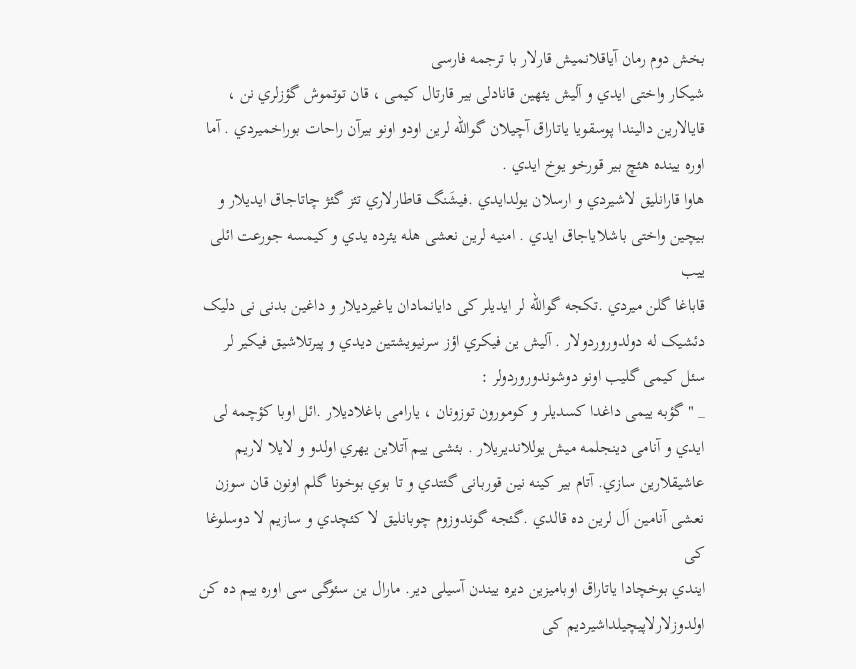بخش دوم رمان آیاقلانمیش قارلار با ترجمه فارسی
شیکار واختی ایدي و آلیش یئهین قانادلی بیر قارتال کیمی ، قان توتموش گؤزلري نن ،
قایالارین دالیندا پوسقویا یاتاراق آچیلان گوالله لرین اودو اونو بیرآن راحات بوراخمیردي . آما
اوره یینده هئچ بیر قورخو یوخ ایدي .
هاوا قارانلیق لاشیردي و ارسلان یولدایدي .فیشَنگ قاطارلاري تئز گئژ چاتاجاق ایدیلار و
بیچین واختی باشلایاجاق ایدي . امنیه لرین نعشی هله یئرده یدي و کیمسه جورعت ائلی ییب
قاباغا گلن میردي .تکجه گوالله لر ایدیلر کی دایانمادان یاغیردیلار و داغین بدنی نی دلیک
دئشیک له دولدوروردولار . آلیش ین فیکري اؤز سرنیویشتین دیدي و پیرتلاشیق فیکیر لر
سئل کیمی گلیب اونو دوشوندوروردولر :
_ " گؤبه ییمی داغدا کسدیلر و کومورون توزونان ، یارامی باغلادیلار .ائل اوبا کؤچمه لی
ایدي و آنامی دینجلمه میش یوللاندیریلار . بئشی ییم آتلاین یهري اولدو و لایلا لاریم
عاشیقلارین سازي. آتام بیر کینه نین قوربانی گئتدي و تا بوي بوخونا گلم اونون قان سوزن
نعشی آنامین اَل لرین ده قالدي .گئجه گوندوزوم چوبانلیق لا کئچدي و سازیم لا دوسلوغا کی
ایندي بوخچادا یاتاراق اوبامیزین دیره ییندن آسیلی دیر. مارال ین سئوگی سی اوره ییم ده کن
اولدوزلارلاپیچیلداشیردیم کی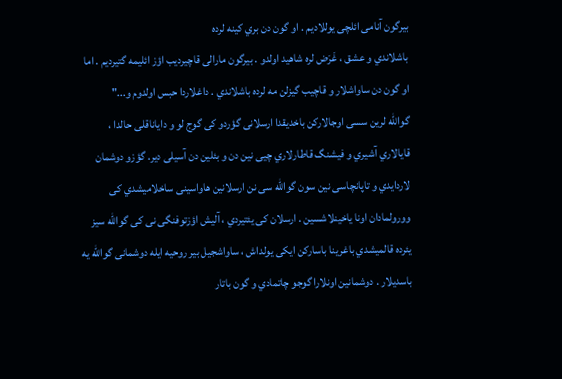بیرگون آنامی ائلچی یوللادیم . او گون دن بري کینه لرده
باشلاندي و عشق ، غَرَض لره شاهید اولدو . بیرگون مارالی قاچیردیب اؤز ائلیمه گتیردیم . اما
او گون دن ساواشلار و قاچیب گیزلن مه لرده باشلاندي . داغلاردا حبس اولدوم و..."
گوالله لرین سسی اوجالارکن باخدیقدا ارسلانی گؤردو کی گوج لو و دایاناقلی حالدا ،
قایالاري آشیري و فیشنگ قاطارلاري چیی نین دن و بئلین دن آسیلی دیر. گؤزو دوشمان
لاردایدي و تاپانچاسی نین سون گوالله سی نن ارسلانین هاواسینی ساخلامیشدي کی
وورولمادان اونا یاخینلاشسین . ارسلان کی یئتیردي ، آلیش اؤزتوفنگی نی کی گوالله سیز
یئرده قالمیشدي باغرینا باسارکن ایکی یولداش ، ساواشجیل بیر روحیه ایله دوشمانی گوالله یه
باسدیلار . دوشمانین اونلارا گوجو چاتمادي و گون باتار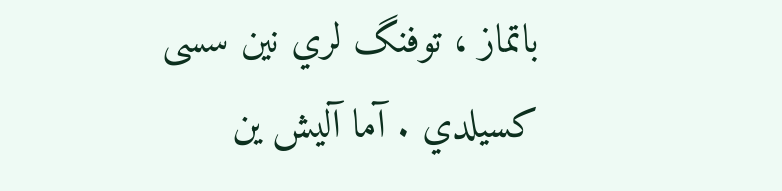باتماز ، توفنگ لري نین سسی
کسیلدي . آما آلیش ین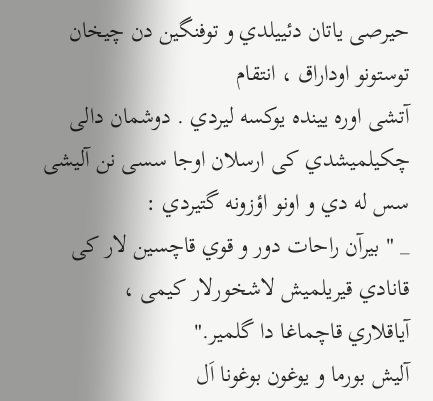حیرصی یاتان دئییلدي و توفنگین دن چیخان توستونو اوداراق ، انتقام
آتشی اوره یینده یوکسه لیردي . دوشمان دالی چکیلمیشدي کی ارسلان اوجا سسی نن آلیشی
سس له دي و اونو اؤزونه گتیردي :
_ " بیرآن راحات دور و قوي قاچسین لار کی قانادي قیریلمیش لاشخورلار کیمی ،
آیاقلاري قاچماغا دا گلمیر."
آلیش بورما و یوغون بوغونا اَل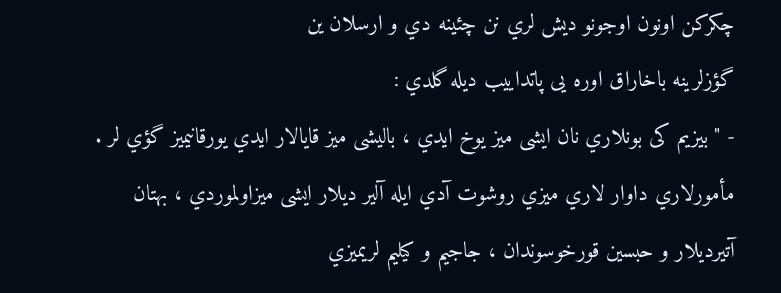چکرکن اونون اوجونو دیش لري نن چئینه دي و ارسلان ین
گؤزلرینه باخاراق اوره یی پاتداییب دیله گلدي :
- " بیزیم کی بونلاري نان ایشی میز یوخ ایدي ، بالیشی میز قایالار ایدي یورقانیمیز گؤي لر .
مأمورلاري داوار لاري میزي روشوت آدي ایله آلیر دیلار ایشی میزاولموردي ، بهتان
آتیردیلار و حبسین قورخوسوندان ، جاجیم و کیلیم لریمیزي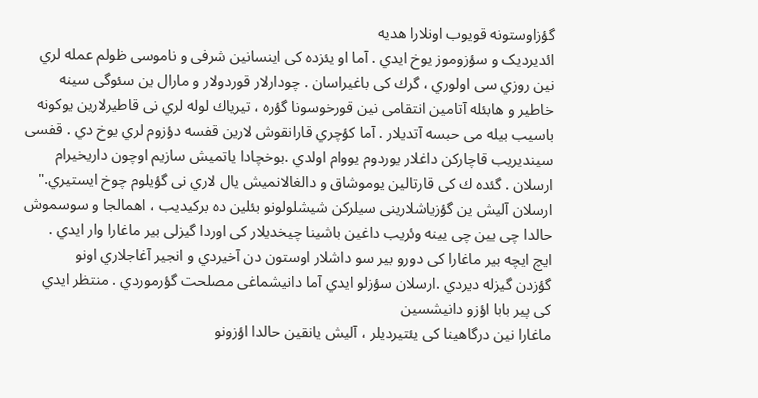گؤزاوستونه قویوب اونلارا هدیه
ائدیردیک و سؤزوموز یوخ ایدي . آما او یئزده کی اینسانین شرفی و ناموسی ظولم عمله لري
نین روزي سی اولوري ، گرك کی باغیراسان . چودارلار قوردولار و مارال ین سئوگی سینه
خاطیر و هابئله آتامین انتقامی نین قورخوسونا گؤره ، تیریاك لوله لري نی قاطیرلارین یوکونه
باسیب بیله می حبسه آتدیلار . آما کؤچري قارانقوش لارین قفسه دؤزوم لري یوخ دي . قفسی
سیندیریب قاچارکن داغلار یوردوم یووام اولدي .بوخچادا یاتمیش سازیم اوچون داریخیرام
ارسلان . گئده ك کی قارتالین یوموشاق و دالغالانمیش یال لاري نی گؤیلوم چوخ ایستیري."
ارسلان آلیش ین گؤزیاشلارینی سیلرکن شیشلولونو بئلین ده برکیدیب ، اهمالجا و سوسموش
حالدا چی یین چی یینه وئریب داغین باشینا چیخدیلار کی اوردا گیزلی بیر ماغارا وار ایدي .
ایچ ایچه بیر ماغارا کی دورو بیر سو داشلار اوستون دن آخیردي و انجیر آغاجلاري اونو
گؤزدن گیزله دیردي .ارسلان سؤزلو ایدي آما دانیشماغی مصلحت گؤرموردي . منتظر ایدي
کی پیر بابا اؤزو دانیشسین
ماغارا نین درگاهینا کی یئتیردیلر ، آلیش یانقین حالدا اؤزونو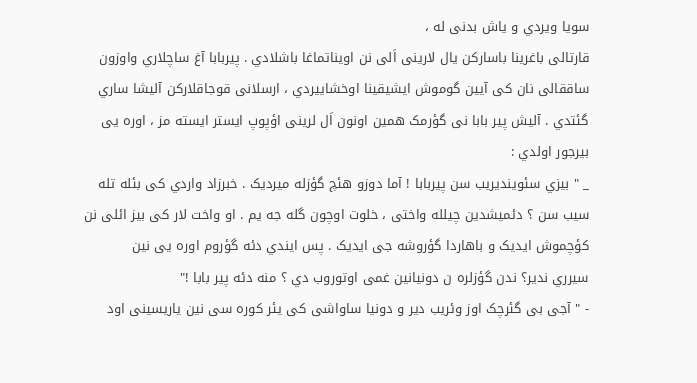سویا ویردي و یاش بدنی له ،
قارتالی باغرینا باسارکن یال لارینی اَلی نن اویناتماغا باشلادي . پیربابا آغ ساچلاري واوزون
ساققالی نان کی آیین گوموش ایشیقینا اوخشاییردي ، ارسلانی قوجاقلارکن آلیشا ساري
گئتدي . آلیش پیر بابا نی گؤرمک همین اونون اَل لرینی اؤپوپ ایستر ایسته مز ، اوره یی
بیرجور اولدي :
_ " بیزي سئویندیریب سن پیربابا ! آما دوزو هئچ گؤزله میردیک . خبرزاد واردي کی بئله تله
سیب سن ؟ دئمیشدین چیلله واختی ، خلوت اوچون گله جه یم . او واخت لار کی بیز ائلی نن
کؤچموش ایدیک و باهاردا گؤروشه جی ایدیک . پس ایندي دئه گؤروم اوره یی نین
سیرري ندیر؟ ندن گؤزلره ن دونیانین غمی اوتوروب دي ؟ منه دئه پیر بابا !"
- " آجی بی گئرچک اوز وئریب دیر و دونیا ساواشی کی یئر کوره سی نین یاریسینی اود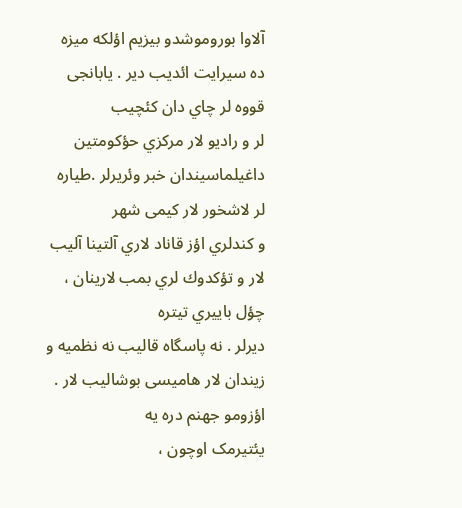آلاوا بوروموشدو بیزیم اؤلکه میزه ده سیرایت ائدیب دیر . یابانجی قووه لر چاي دان کئچیب
لر و رادیو لار مرکزي حؤکومتین داغیلماسیندان خبر وئریرلر .طیاره لر لاشخور لار کیمی شهر
و کندلري اؤز قاناد لاري آلتینا آلیب لار و تؤکدوك لري بمب لارینان ، چؤل باییري تیتره
دیرلر . نه پاسگاه قالیب نه نظمیه و زیندان لار هامیسی بوشالیب لار . اؤزومو جهنم دره یه
یئتیرمک اوچون ،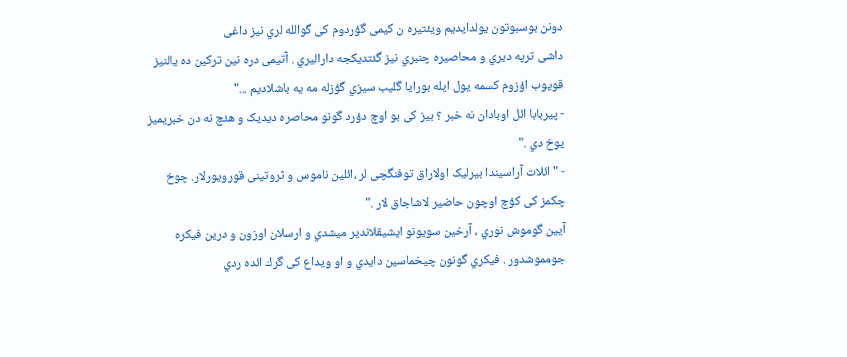دونن بوسبوتون یولدایدیم ویئتیره ن کیمی گؤردوم کی گوالله لري نیز داغی
داشی ترپه دیري و محاصیره چنبري نیز گئتدیکجه دارالیري . آتیمی دره نین ترکین ده یالنیز
قویوب اؤزوم کسمه یول ایله بورایا گلیب سیزي گؤزله مه یه باشلادیم ..."
- پیربابا ائل اوبادان نه خبر ؟ بیز کی بو اوچ دؤرد گونو محاصره دیدیک و هئچ نه دن خبریمیز
یوخ دي ."
- " ائلات آراسیندا بیرلیک اولاراق توفنگچی لر ،ائلین ناموس و ثروتینی قورویورلار. چوخ
چکمز کی کؤچ اوچون حاضیر لاشاجاق لار ."
آیین گوموش نوري ، آرخین سویونو ایشیقلاندیر میشدي و ارسلان اوزون و درین فیکره
جومموشدور . فیکري گونون چیخماسین دایدي و او ویداع کی گرك ائده ردي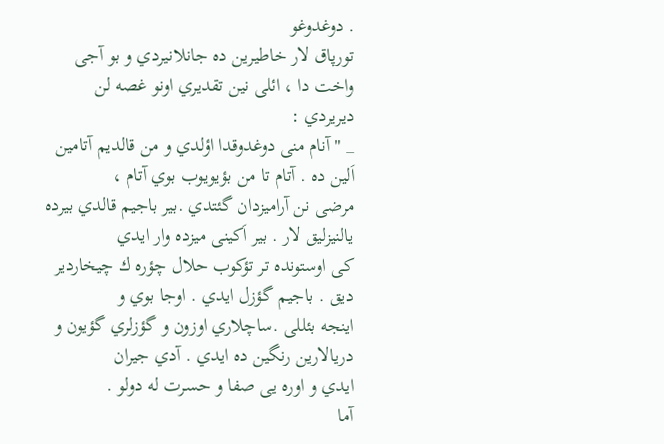. دوغدوغو
تورپاق لار خاطیرین ده جانلانیردي و بو آجی واخت دا ، ائلی نین تقدیري اونو غصه لن
دیریردي :
_ " آنام منی دوغدوقدا اؤلدي و من قالدیم آتامین اَلین ده . آتام تا من بؤیویوب بوي آتام ،
مرضی نن آرامیزدان گئتدي .بیر باجیم قالدي بیرده یالنیزلیق لار . بیر اَکینی میزده وار ایدي
کی اوستونده تر تؤکوب حلال چؤره ك چیخاردیر دیق . باجیم گؤزل ایدي . اوجا بوي و
اینجه بئللی .ساچلاري اوزون و گؤزلري گؤیون و دریالارین رنگین ده ایدي . آدي جیران
ایدي و اوره یی صفا و حسرت له دولو .
آما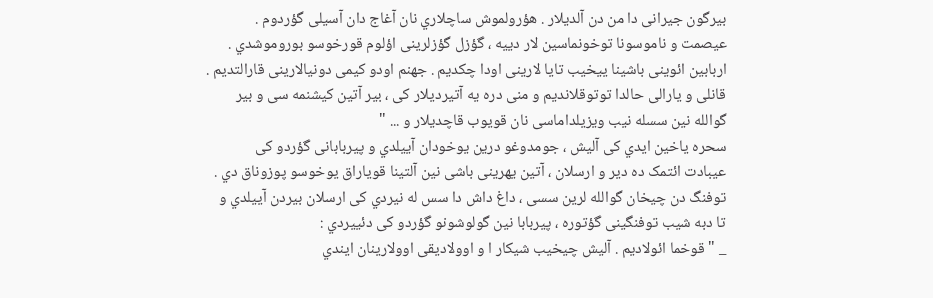بیرگون جیرانی دا من دن آلدیلار . هؤرولموش ساچلاري نان آغاج دان آسیلی گؤردوم .
عیصمت و ناموسونا توخونماسین لار دییه ، گؤزل گؤزلرینی اؤلوم قورخوسو بوروموشدي .
اربابین ائوینی باشینا ییخیب تایا لارینی اودا چکدیم . جهنم اودو کیمی دونیالارینی قارالتدیم .
قانلی و یارالی حالدا توتوقلاندیم و منی دره یه آتیردیلار کی ، بیر آتین کیشنمه سی و بیر
گوالله نین سسله نیب ویزیلداماسی نان قویوب قاچدیلار و ... "
سحره یاخین ایدي کی آلیش ، جومدوغو درین یوخودان آییلدي و پیربابانی گؤردو کی
عیبادت ائتمک ده دیر و ارسلان ، آتین یهرینی باشی نین آلتینا قویاراق یوخوسو پوزوناق دي .
توفنگ دن چیخان گوالله لرین سسی ، داغ داش دا سس له نیردي کی ارسلان بیردن آییلدي و
تا دبه شیب توفنگینی گؤتوره ، پیربابا نین گولوشونو گؤردو کی دئییردي :
_ " قوخما ائولادیم . آلیش چیخیب شیکار ا و اوولادیقی اوولارینان ایندي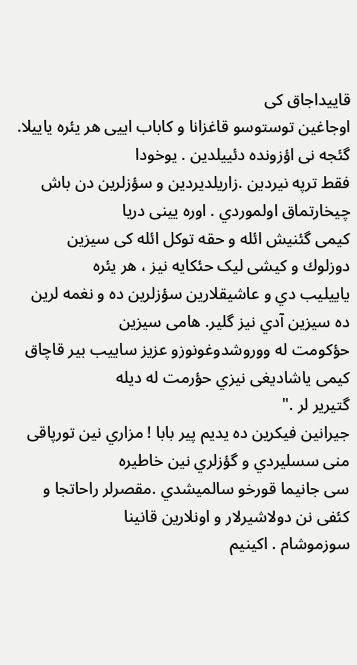قاییداجاق کی
اوجاغین توستوسو قاغزانا و کاباب اییی هر یئره یاییلا. گئجه نی اؤزونده دئییلدین . یوخودا
فقط ترپه نیردین .زاریلدیردین و سؤزلرین دن باش چیخارتماق اولموردي . اوره یینی دریا
کیمی گئنیش ائله و حقه توکل ائله کی سیزین دوزلوك و کیشی لیک حئکایه نیز ، هر یئره
یاییلیب دي و عاشیقلارین سؤزلرین ده و نغمه لرین ده سیزین آدي نیز گلیر. هامی سیزین
حؤکومت له ووروشدوغونوزو عزیز ساییب بیر قاچاق کیمی یاشادیغی نیزي حؤرمت له دیله
گتیریر لر ."
جیرانین فیکرین ده یدیم پیر بابا ! مزاري نین تورپاقی منی سسلیردي و گؤزلري نین خاطیره
سی جانیما قورخو سالمیشدي .مقصرلر راحاتجا و کئفی نن دولاشیرلار و اونلارین قانینا
سوزموشام . اکینیم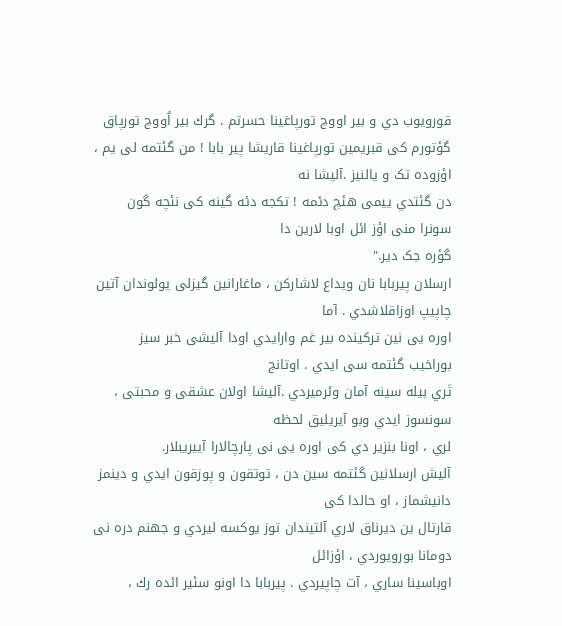قورویوب دي و بیر اووج تورپاغینا حسرتم . گرك بیر اُووج تورپاق
گؤتورم کی قبریمین تورپاغینا قاریشا پیر بابا ! من گئتمه لی یم ، اؤزوده تک و یالنیز .آلیشا نه
دن گئتدي ییمی هئچ دئمه ! تکجه دئه گینه کی نئچه گون سونرا منی اؤز ائل اوبا لارین دا
گؤره جک دیر."
ارسلان پیربابا نان ویداع لاشارکن ، ماغارانین گیزلی یولوندان آتین چاپیپ اوزاقلاشدي . آما
اوره یی نین ترکینده بیر غم وارایدي اودا آلیشی خبر سیز بوراخیب گئتمه سی ایدي . اوتانج
تَري بیله سینه آمان وئرمیردي .آلیشا اولان عشقی و محبتی ، سونسوز ایدي وبو آیریلیق لحظه
لري ، اونا بنزیر دي کی اوره یی نی پارچالارا آییریبلار.
آلیش ارسلانین گئتمه سین دن ، توتقون و پوزقون ایدي و دینمز دانیشماز ، او حالدا کی
قارتال ین دیرناق لاري آلتیندان توز یوکسه لیردي و جهنم دره نی دومانا بورویوردي ، اؤزائل
اوباسینا ساري ، آت چاپیردي . پیربابا دا اونو سئیر ائده رك ،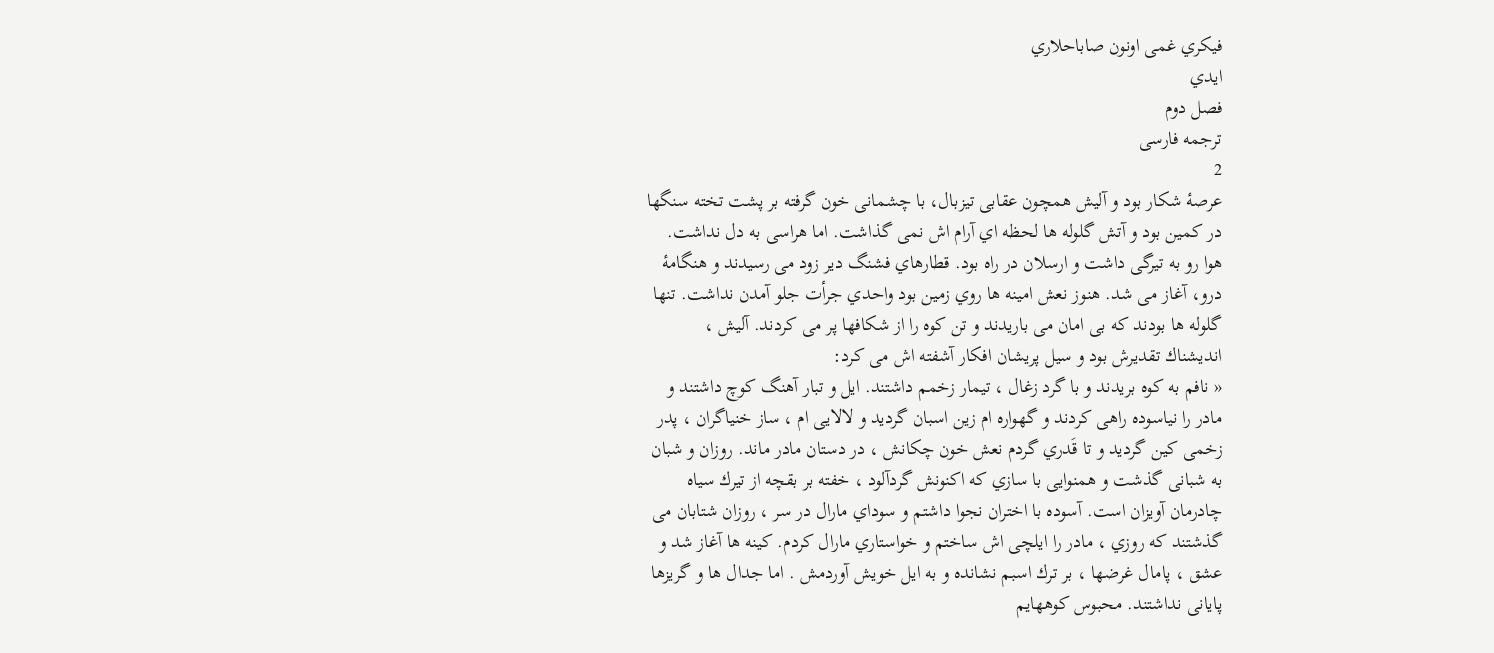فیکري غمی اونون صاباحلاري
ایدي
فصل دوم
ترجمه فارسی
2
عرصۀ شکار بود و آلیش همچون عقابی تیزبال، با چشمانی خون گرفته بر پشت تخته سنگها
در کمین بود و آتش گلوله ها لحظه اي آرام اش نمی گذاشت. اما هراسی به دل نداشت.
هوا رو به تیرگی داشت و ارسلان در راه بود. قطارهاي فشنگ دیر زود می رسیدند و هنگامۀ
درو، آغاز می شد. هنوز نعش امینه ها روي زمین بود واحدي جرأت جلو آمدن نداشت. تنها
گلوله ها بودند که بی امان می باریدند و تن کوه را از شکافها پر می کردند. آلیش ،
اندیشناك تقدیرش بود و سیل پریشان افکار آشفته اش می کرد:
« نافم به کوه بریدند و با گرد زغال ، تیمار زخمم داشتند. ایل و تبار آهنگ کوچ داشتند و
مادر را نیاسوده راهی کردند و گهواره ام زین اسبان گردید و لالایی ام ، ساز خنیاگران ، پدر
زخمی کین گردید و تا قَدري گردم نعش خون چکانش ، در دستان مادر ماند. روزان و شبان
به شبانی گذشت و همنوایی با سازي که اکنونش گردآلود ، خفته بر بقچه از تیرك سیاه
چادرمان آویزان است. آسوده با اختران نجوا داشتم و سوداي مارال در سر ، روزان شتابان می
گذشتند که روزي ، مادر را ایلچی اش ساختم و خواستاري مارال کردم. کینه ها آغاز شد و
عشق ، پامال غرضها ، بر ترك اسبم نشانده و به ایل خویش آوردمش . اما جدال ها و گریزها
پایانی نداشتند. محبوس کوههایم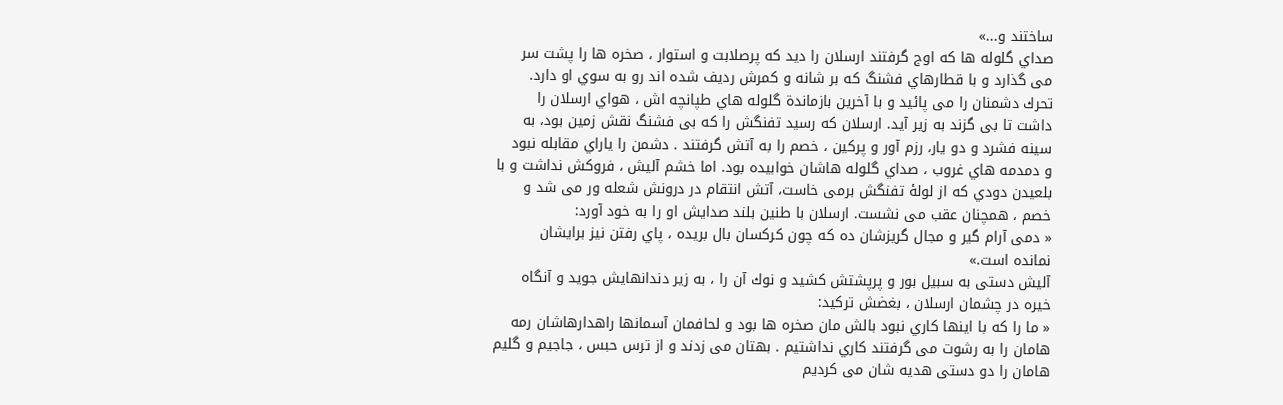ساختند و...»
صداي گلوله ها که اوج گرفتند ارسلان را دید که پرصلابت و استوار ، صخره ها را پشت سر
می گذارد و با قطارهاي فشنگ که بر شانه و کمرش ردیف شده اند رو به سوي او دارد.
تحرك دشمنان را می پائید و با آخرین بازماندة گلوله هاي طپانچه اش ، هواي ارسلان را
داشت تا بی گزند به زیر آید. ارسلان که رسید تفنگش را که بی فشنگ نقش زمین بود، به
سینه فشرد و دو یار، رزم آور و پرکین ، خصم را به آتش گرفتند . دشمن را یاراي مقابله نبود
و دمدمه هاي غروب ، صداي گلوله هاشان خوابیده بود. اما خشم آلیش ، فروکش نداشت و با
بلعیدن دودي که از لولۀ تفنگش برمی خاست، آتش انتقام در درونش شعله ور می شد و
خصم ، همچنان عقب می نشست. ارسلان با طنین بلند صدایش او را به خود آورد:
« دمی آرام گیر و مجال گریزشان ده که چون کرکسان بال بریده ، پاي رفتن نیز برایشان
نمانده است.»
آلیش دستی به سبیل بور و پرپشتش کشید و نوك آن را ، به زیر دندانهایش جوید و آنگاه
خیره در چشمان ارسلان ، بغضش ترکید:
« ما را که با اینها کاري نبود بالش مان صخره ها بود و لحافمان آسمانها راهدارهاشان رمه
هامان را به رشوت می گرفتند کاري نداشتیم . بهتان می زدند و از ترس حبس ، جاجیم و گلیم
هامان را دو دستی هدیه شان می کردیم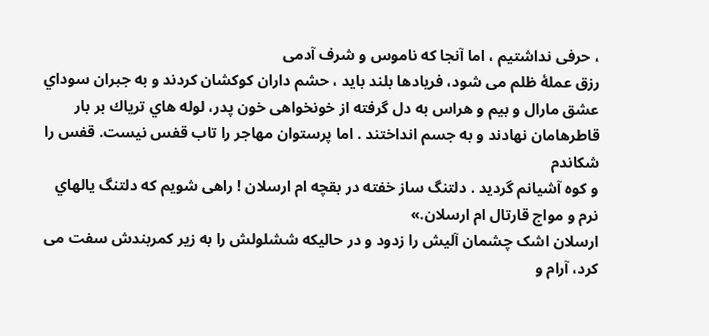، حرفی نداشتیم ، اما آنجا که ناموس و شرف آدمی
رزق عملۀ ظلم می شود، فریادها بلند باید ، حشم داران کوکشان کردند و به جبران سوداي
عشق مارال و بیم و هراس به دل گرفته از خونخواهی خون پدر، لوله هاي تریاك بر بار
قاطرهامان نهادند و به جسم انداختند . اما پرستوان مهاجر را تاب قفس نیست. قفس را شکاندم
و کوه آشیانم گردید . دلتنگ ساز خفته در بقچه ام ارسلان ! راهی شویم که دلتنگ یالهاي
نرم و مواج قارتال ام ارسلان.»
ارسلان اشک چشمان آلیش را زدود و در حالیکه ششلولش را به زیر کمربندش سفت می
کرد، آرام و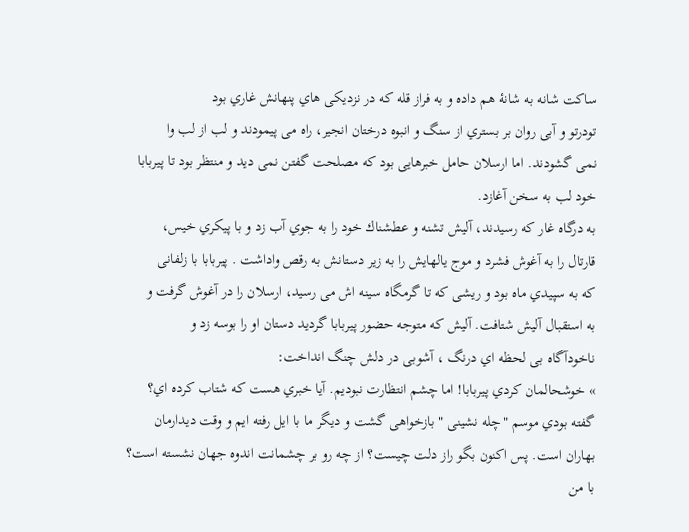ساکت شانه به شانۀ هم داده و به فراز قله که در نزدیکی هاي پنهانش غاري بود
تودرتو و آبی روان بر بستري از سنگ و انبوه درختان انجیر، راه می پیمودند و لب از لب وا
نمی گشودند. اما ارسلان حامل خبرهایی بود که مصلحت گفتن نمی دید و منتظر بود تا پیربابا
خود لب به سخن آغازد.
به درگاه غار که رسیدند، آلیش تشنه و عطشناك خود را به جوي آب زد و با پیکري خیس،
قارتال را به آغوش فشرد و موج یالهایش را به زیر دستانش به رقص واداشت . پیربابا با زلفانی
که به سپیدي ماه بود و ریشی که تا گرمگاه سینه اش می رسید، ارسلان را در آغوش گرفت و
به استقبال آلیش شتافت. آلیش که متوجه حضور پیربابا گردید دستان او را بوسه زد و
ناخودآگاه بی لحظه اي درنگ ، آشوبی در دلش چنگ انداخت:
» خوشحالمان کردي پیربابا! اما چشم انتظارت نبودیم. آیا خبري هست که شتاب کرده اي؟
گفته بودي موسم "چله نشینی " بازخواهی گشت و دیگر ما با ایل رفته ایم و وقت دیدارمان
بهاران است. پس اکنون بگو راز دلت چیست؟ از چه رو بر چشمانت اندوه جهان نشسته است؟
با من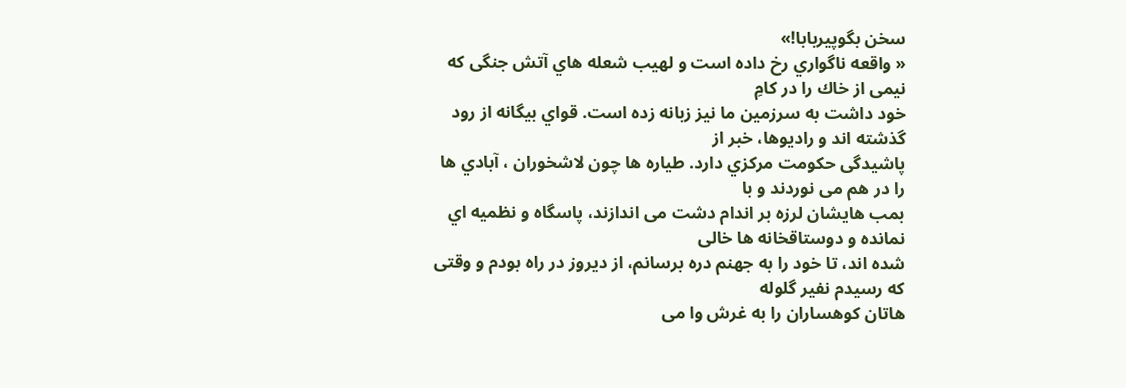سخن بگوپیربابا!»
« واقعه ناگواري رخ داده است و لهیب شعله هاي آتش جنگی که نیمی از خاك را در کامِ
خود داشت به سرزمین ما نیز زبانه زده است. قواي بیگانه از رود گذشته اند و رادیوها، خبر از
پاشیدگی حکومت مرکزي دارد. طیاره ها چون لاشخوران ، آبادي ها را در هم می نوردند و با
بمب هایشان لرزه بر اندام دشت می اندازند، پاسگاه و نظمیه اي نمانده و دوستاقخانه ها خالی
شده اند، تا خود را به جهنم دره برسانم، از دیروز در راه بودم و وقتی که رسیدم نفیر گلوله
هاتان کوهساران را به غرش وا می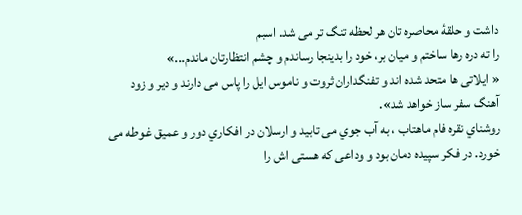داشت و حلقۀ محاصره تان هر لحظه تنگ تر می شد. اسبم
را ته دره رها ساختم و میان بر، خود را بدینجا رساندم و چشم انتظارتان ماندم...»
« ایلاتی ها متحد شده اند و تفنگداران ثروت و ناموس ایل را پاس می دارند و دیر و زود
آهنگ سفر ساز خواهد شد».
روشناي نقره فام ماهتاب ، به آب جوي می تابید و ارسلان در افکاري دور و عمیق غوطه می
خورد. در فکر سپیده دمان بود و وداعی که هستی اش را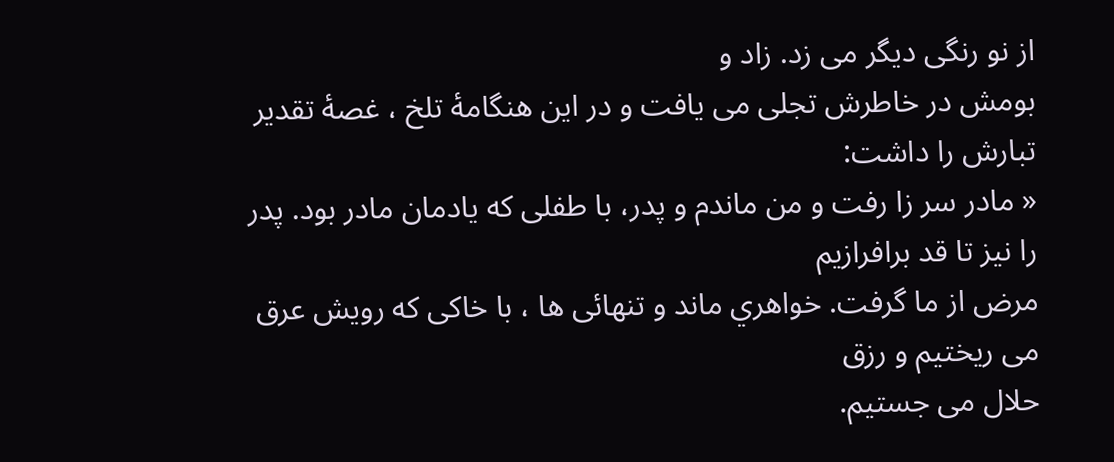از نو رنگی دیگر می زد. زاد و
بومش در خاطرش تجلی می یافت و در این هنگامۀ تلخ ، غصۀ تقدیر تبارش را داشت:
« مادر سر زا رفت و من ماندم و پدر، با طفلی که یادمان مادر بود. پدر را نیز تا قد برافرازیم
مرض از ما گرفت. خواهري ماند و تنهائی ها ، با خاکی که رویش عرق می ریختیم و رزق
حلال می جستیم.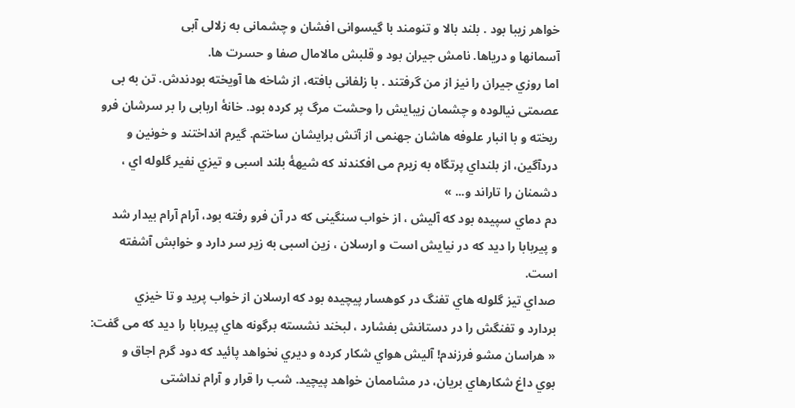خواهر زیبا بود . بلند بالا و تنومند با گیسوانی افشان و چشمانی به زلالی آبی
آسمانها و دریاها. نامش جیران بود و قلبش مالامال صفا و حسرت ها.
اما روزي جیران را نیز از من گرفتند . با زلفانی بافته، از شاخه ها آویخته بودندش. تن به بی
عصمتی نیالوده و چشمان زیبایش را وحشت مرگ پر کرده بود. خانۀ اربابی را بر سرشان فرو
ریخته و با انبار علوفه هاشان جهنمی از آتش برایشان ساختم. گیرم انداختند و خونین و
دردآگین، از بلنداي پرتگاه به زیرم می افکندند که شیهۀ بلند اسبی و تیزي نفیر گلوله اي ،
دشمنان را تاراند و... »
دم دماي سپیده بود که آلیش ، از خواب سنگینی که در آن فرو رفته بود، آرام آرام بیدار شد
و پیربابا را دید که در نیایش است و ارسلان ، زین اسبی به زیر سر دارد و خوابش آشفته
است.
صداي تیز گلوله هاي تفنگ در کوهسار پیچیده بود که ارسلان از خواب پرید و تا خیزي
بردارد و تفنگش را در دستانش بفشارد ، لبخند نشسته برگونه هاي پیربابا را دید که می گفت:
« هراسان مشو فرزندم! آلیش هواي شکار کرده و دیري نخواهد پائید که دود گرم اجاق و
بوي داغ شکارهاي بریان، در مشاممان خواهد پیچید. شب را قرار و آرام نداشتی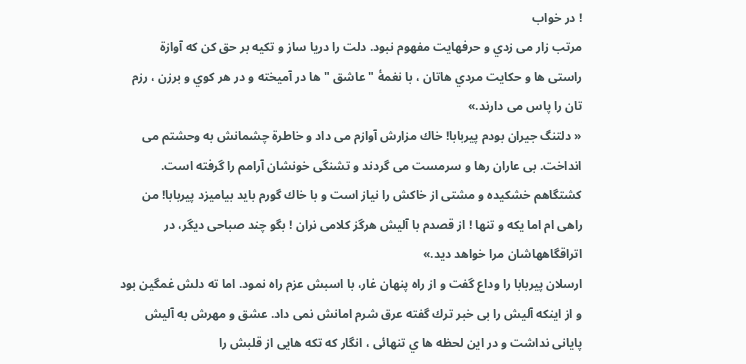! در خواب
مرتب زار می زدي و حرفهایت مفهوم نبود. دلت را دریا ساز و تکیه بر حق کن که آوازة
راستی ها و حکایت مردي هاتان ، با نغمۀ " عاشق " ها در آمیخته و در هر کوي و برزن ، رزم
تان را پاس می دارند.»
« دلتنگ جیران بودم پیربابا! خاك مزارش آوازم می داد و خاطرة چشمانش به وحشتم می
انداخت. بی عاران رها و سرمست می گردند و تشنگی خونشان آرامم را گرفته است.
کشتگاهم خشکیده و مشتی از خاکش را نیاز است و با خاك گورم باید بیامیزد پیربابا! من
راهی ام اما یکه و تنها ! از قصدم با آلیش هرگز کلامی نران ! بگو چند صباحی دیگر، در
اتراقگاههاشان مرا خواهد دید.»
ارسلان پیربابا را وداع گفت و از راه پنهان غار، با اسبش عزم راه نمود. اما ته دلش غمگین بود
و از اینکه آلیش را بی خبر ترك گفته عرق شرم امانش نمی داد. عشق و مهرش به آلیش
پایانی نداشت و در این لحظه ها ي تنهائی ، انگار که تکه هایی از قلبش را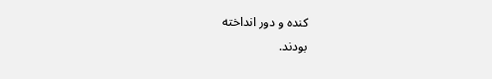کنده و دور انداخته
بودند.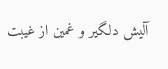آلیش دلگیر و غمین از غیبت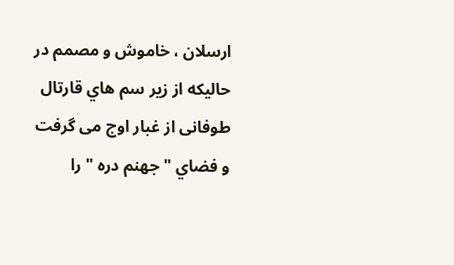ارسلان ، خاموش و مصمم در حالیکه از زیر سم هاي قارتال
طوفانی از غبار اوج می گرفت و فضاي " جهنم دره " را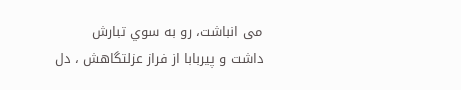می انباشت، رو به سوي تبارش
داشت و پیربابا از فراز عزلتگاهش ، دل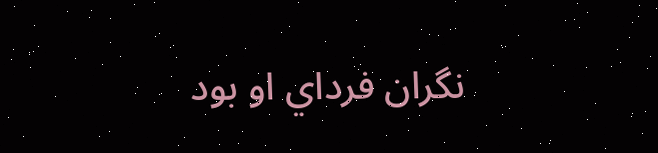نگران فرداي او بود